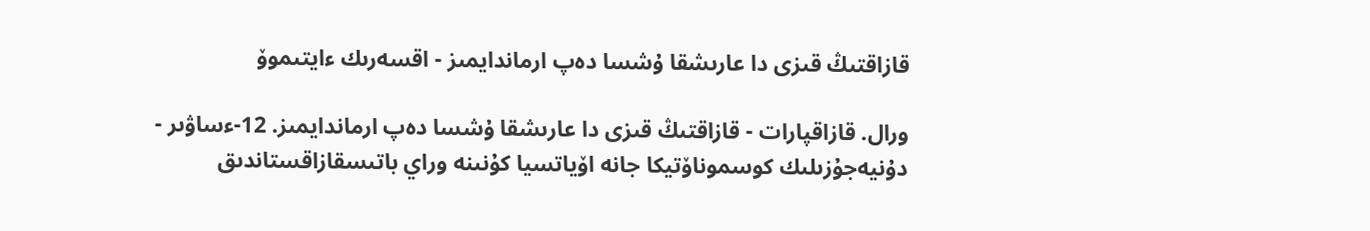قازاقتىڭ قىزى دا عارىشقا ۇشسا دەپ ارماندايمىز - اقسەرىك ءايتىموۆ

ورال. قازاقپارات - قازاقتىڭ قىزى دا عارىشقا ۇشسا دەپ ارماندايمىز. 12-ءساۋىر - دۇنيەجۇزىلىك كوسموناۆتيكا جانە اۆياتسيا كۇنىنە وراي باتىسقازاقستاندىق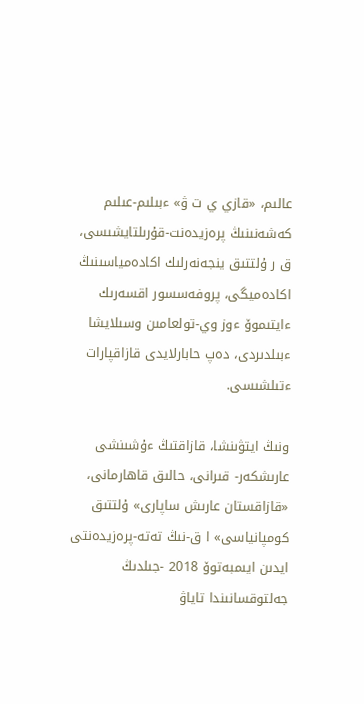عالىم، «قازي ي ت ۋ» ءبىلىم-عىلىم كەشەنىنىڭ پرەزيدەنت-قۇرىلتايشىسى، ق ر ۇلتتىق ينجەنەرلىك اكادەمياسىنىڭ اكادەميگى، پروفەسسور اقسەرىك ءايتىموۆ ءوز وي-تولعامىن وسىلايشا ءبىلدىردى، دەپ حابارلايدى قازاقپارات ءتىلشىسى.

ونىڭ ايتۋىنشا، قازاقتىڭ ءۇشىنشى عارىشكەر- قىرانى، حالىق قاھارمانى، «قازاقستان عارىش ساپارى» ۇلتتىق كومپانياسى» ا ق-نىڭ تەتە-پرەزيدەنتى ايدىن ايىمبەتوۆ 2018 -جىلدىڭ جەلتوقسانىندا تاياۋ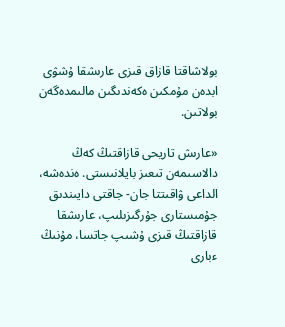بولاشاقتا قازاق قىزى عارىشقا ۇشۋى ابدەن مۇمكىن ەكەندىگىن مالىمدەگەن بولاتىن.

«عارىش تاريحى قازاقتىڭ كەڭ دالاسىمەن تىعىز بايلانىستى. ەندەشە، الداعى ۋاقىتتا جان- جاقتى دايىندىق جۇمىستارى جۇرگىزىلىپ، عارىشقا قازاقتىڭ قىزى ۇشىپ جاتسا، مۇنىڭ ءبارى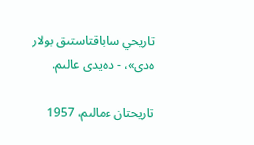تاريحي ساباقتاستىق بولار ەدى»، - دەيدى عالىم.

تاريحتان ءمالىم، 1957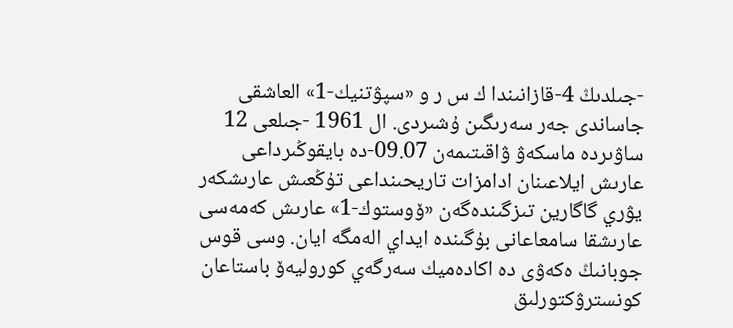-جىلدىڭ 4-قازانىندا ك س ر و «سپۋتنيك-1» العاشقى جاساندى جەر سەرىگىن ۇشىردى. ال 1961 -جىلعى 12 ساۋىردە ماسكەۋ ۋاقىتىمەن 09.07-دە بايقوڭىرداعى عارىش ايلاعىنان ادامزات تاريحىنداعى تۇڭعىش عارىشكەر يۋري گاگارين تىزگىندەگەن «ۆوستوك-1» عارىش كەمەسى عارىشقا سامعاعانى بۇگىندە ايداي الەمگە ايان. وسى قوس جوبانىڭ ەكەۋى دە اكادەميك سەرگەي كوروليەۆ باستاعان كونسترۋكتورلىق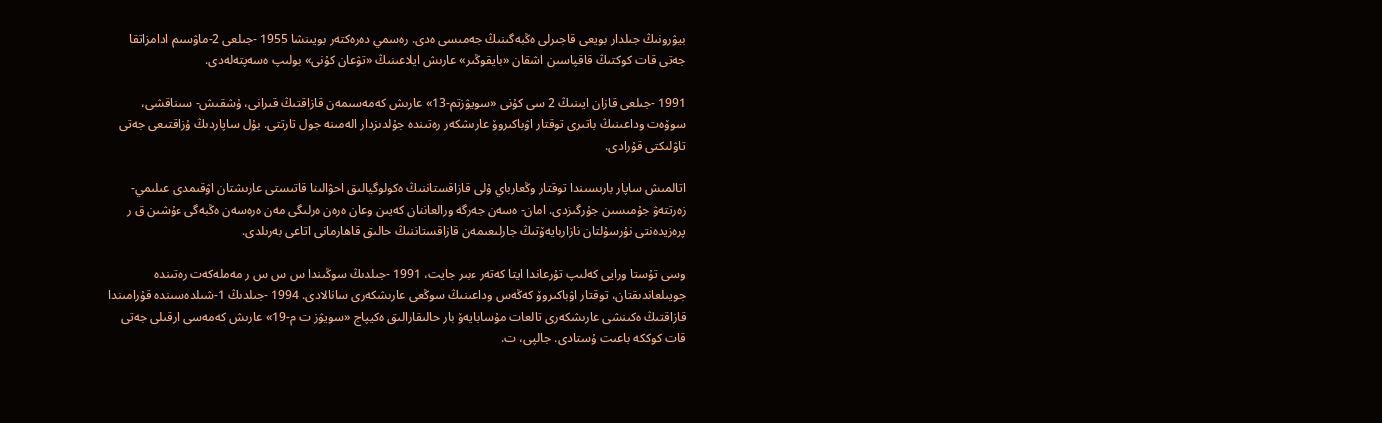بيۋرونىڭ جىلدار بويعى قاجىرلى ەڭبەگىنىڭ جەمىسى ەدى. رەسمي دەرەكتەر بويىنشا 1955 -جىلعى 2-ماۋسىم ادامزاتقا جەتى قات كوكتىڭ قاقپاسىن اشقان «بايقوڭىر» عارىش ايلاعىنىڭ «تۋعان كۇنى» بولىپ ەسەپتەلەدى.

1991 -جىلعى قازان ايىنىڭ 2 سى كۇنى «سويۋزتم-13» عارىش كەمەسىمەن قازاقتىڭ قىرانى، ۇشقىش- سىناقشى، سوۆەت وداعىنىڭ باتىرى توقتار اۋباكىروۆ عارىشكەر رەتىندە جۇلدىزدار الەمىنە جول تارتتى. بۇل ساپاردىڭ ۇزاقتىعى جەتى تاۋلىكتى قۇرادى.

اتالمىش ساپار بارىسىندا توقتار وڭعارباي ۇلى قازاقستاننىڭ ەكولوگيالىق احۋالىنا قاتىستى عارىشتان اۋقىمدى عىلىمي- زەرتتەۋ جۇمىسىن جۇرگىزدى. امان- ەسەن جەرگە ورالعاننان كەيىن وعان ەرەن ەرلىگى مەن ەرەسەن ەڭبەگى ءۇشىن ق ر پرەزيدەنتى نۇرسۇلتان نازاربايەۆتىڭ جارلىعىمەن قازاقستاننىڭ حالىق قاھارمانى اتاعى بەرىلدى.

وسى تۇستا ورايى كەلىپ تۇرعاندا ايتا كەتەر ءبىر جايت، 1991 -جىلدىڭ سوڭىندا س س س ر مەملەكەت رەتىندە جويىلعاندىقتان، توقتار اۋباكىروۆ كەڭەس وداعىنىڭ سوڭعى عارىشكەرى سانالادى. 1994 -جىلدىڭ 1-شىلدەسىندە قۇرامىندا قازاقتىڭ ەكىنشى عارىشكەرى تالعات مۇسابايەۆ بار حالىقارالىق ەكيپاج «سويۋز ت م-19» عارىش كەمەسى ارقىلى جەتى قات كوككە باعىت ۇستادى. جالپى، ت.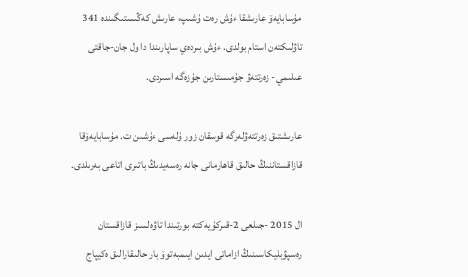مۇسابايەۆ عارىشقا ءۇش رەت ۇشىپ، عارىش كەڭىستىگىندە 341 تاۋلىكتەن استام بولدى. ءۇش بىردەي ساپارىندا دا ول جان-جاقتى عىلىمي- زەرتتەۋ جۇمىستارىن جۇزەگە اسىردى.

عارىشتىق زەرتتەۋلەرگە قوسقان زور ۇلەسى ءۇشىن ت. مۇسابايەۆقا قازاقستاننىڭ حالىق قاھارمانى جانە رەسەيدىڭ باتىرى اتاعى بەرىلدى.

ال 2015 -جىلعى 2-قىركۇيەكتە بورتىندا تاۋەلسىز قازاقستان رەسپۋبليكاسىنىڭ ازاماتى ايدىن ايىمبەتوۆ بار حالىقارالىق ەكيپاج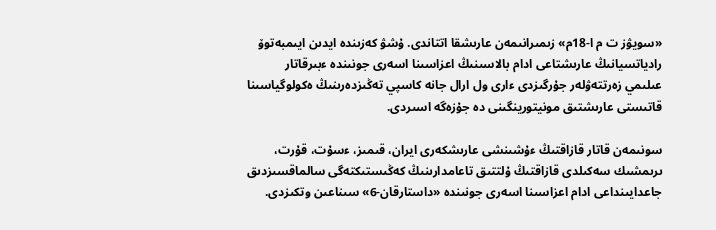«سويۋز ت م ا-18م» زىمىرانىمەن عارىشقا اتتاندى. ۇشۋ كەزىندە ايدىن ايىمبەتوۆ رادياتسيانىڭ عارىشتاعى ادام بالاسىنىڭ اعزاسىنا اسەرى جونىندە ءبىرقاتار عىلىمي زەرتتەۋلەر جۇرگىزدى ءارى ول ارال جانە كاسپي تەڭىزدەرىنىڭ ەكولوگياسىنا قاتىستى عارىشتىق مونيتورينگىنى دە جۇزەگە اسىردى.

سونىمەن قاتار قازاقتىڭ ءۇشىنشى عارىشكەرى ايران، قىمىز، ءسۇت، قۇرت، ىرىمشىك سەكىلدى قازاقتىڭ ۇلتتىق تاعامدارىنىڭ كەڭىستىكتەگى سالماقسىزدىق جاعدايىنداعى ادام اعزاسىنا اسەرى جونىندە «داستارقان-6» سىناعىن وتكىزدى.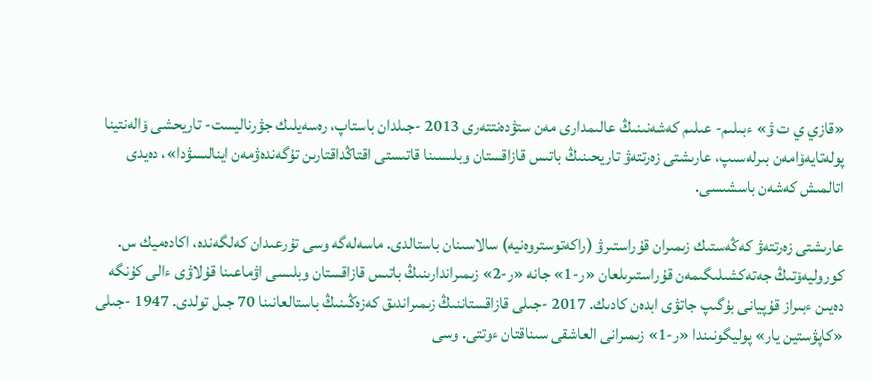«قازي ي ت ۋ» ءبىلىم- عىلىم كەشەنىنىڭ عالىمدارى مەن ستۋدەنتتەرى 2013 -جىلدان باستاپ، رەسەيلىك جۋرناليست- تاريحشى ۆالەنتينا پولەتايەۆامەن بىرلەسىپ، عارىشتى زەرتتەۋ تاريحىنىڭ باتىس قازاقستان وبلىسىنا قاتىستى اقتاڭداقتارىن تۇگەندەۋمەن اينالىسۋدا»، دەيدى اتالمىش كەشەن باسشىسى.

عارىشتى زەرتتەۋ كەڭەستىك زىمىران قۇراستىرۋ (راكەتوستروەنيە) سالاسىنان باستالدى. ماسەلەگە وسى تۇرعىدان كەلگەندە، اكادەميك س. كوروليەۆتىڭ جەتەكشىلىگىمەن قۇراستىرىلعان «ر-1» جانە «ر-2» زىمىراندارىنىڭ باتىس قازاقستان وبلىسى اۋماعىنا قۇلاۋى ءالى كۇنگە دەيىن ءبىراز قۇپيانى بۇگىپ جاتۋى ابدەن كادىك. 2017 -جىلى قازاقستاننىڭ زىمىراندىق كەزەڭىنىڭ باستالعانىنا 70 جىل تولدى. 1947 -جىلى «كاپۋستين يار» پوليگونىندا «ر-1» زىمىرانى العاشقى سىناقتان ءوتتى. وسى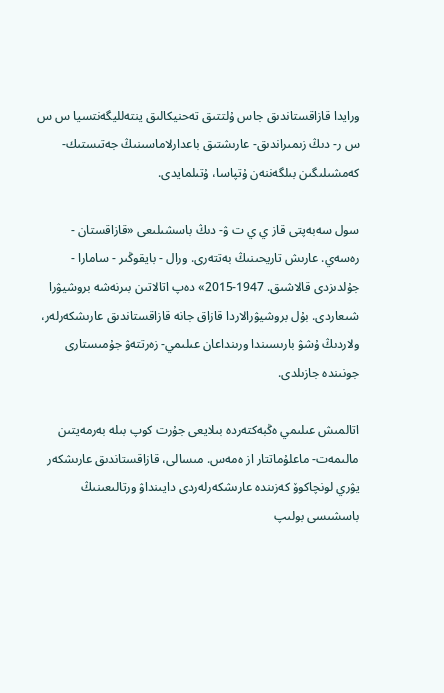ورايدا قازاقستاندىق جاس ۇلتتىق تەحنيكالىق ينتەلليگەنتسيا س س س ر- دىڭ زىمىراندىق- عارىشتىق باعدارلاماسىنىڭ جەتىستىك- كەمشىلىگىن بىلگەننەن ۇتپاسا، ۇتىلمايدى.

سول سەبەپتى قاز ي ي ت ۋ- دىڭ باسشىلىعى «قازاقستان - رەسەي. عارىش تاريحىنىڭ بەتتەرى. ورال - بايقوڭىر - سامارا - جۇلدىزدى قالاشىق. 1947-2015» دەپ اتالاتىن بىرنەشە بروشيۋرا شىعاردى. بۇل بروشيۋرالاردا قازاق جانە قازاقستاندىق عارىشكەرلەر، ولاردىڭ ۇشۋ بارىسىندا ورىنداعان عىلىمي- زەرتتەۋ جۇمىستارى جونىندە جازىلدى.

اتالمىش عىلىمي ەڭبەكتەردە بىلايعى جۇرت كوپ بىلە بەرمەيتىن مالىمەت- ماعلۇماتتار از ەمەس. مىسالى، قازاقستاندىق عارىشكەر يۋري لونچاكوۆ كەزىندە عارىشكەرلەردى دايىنداۋ ورتالىعىنىڭ باسشىسى بولىپ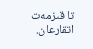تا قىزمەت اتقارعان.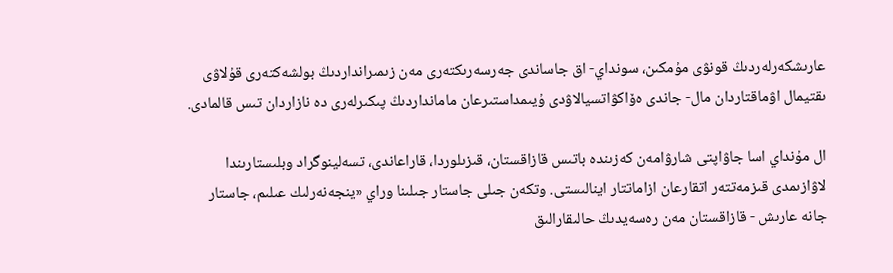عارىشكەرلەردىڭ قونۋى مۇمكىن، سونداي- اق جاساندى جەرسەرىكتەرى مەن زىمىرانداردىڭ بولشەكتەرى قۇلاۋى ىقتيمال اۋماقتاردان مال- جاندى ەۆاكۋاتسيالاۋدى ۇيىمداستىرعان مامانداردىڭ پىكىرلەرى دە نازاردان تىس قالمادى.

ال مۇنداي اسا جاۋاپتى شارۋامەن كەزىندە باتىس قازاقستان، قىزىلوردا، قاراعاندى، تسەلينوگراد وبلىستارىندا لاۋازىمدى قىزمەتتەر اتقارعان ازاماتتار اينالىستى. وتكەن جىلى جاستار جىلىنا وراي «ينجەنەرلىك عىلىم، جاستار جانە عارىش - قازاقستان مەن رەسەيدىڭ حالىقارالىق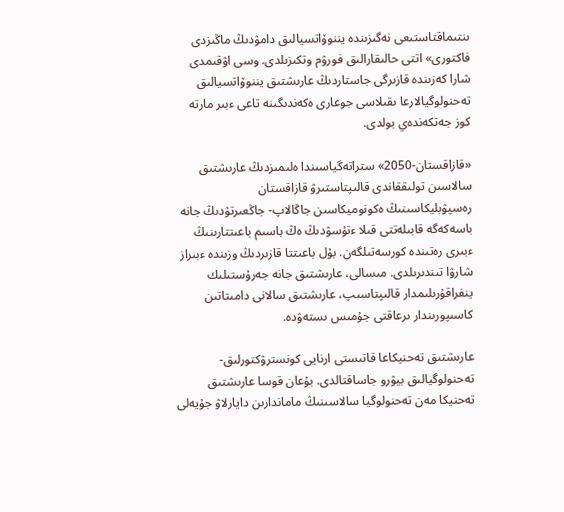ىنتىماقتاستىعى نەگىزىندە يننوۆاتسيالىق دامۋدىڭ ماڭىزدى فاكتورى» اتتى حالىقارالىق فورۋم وتكىزىلدى. وسى اۋقىمدى شارا كەزىندە قازىرگى جاستاردىڭ عارىشتىق يننوۆاتسيالىق تەحنولوگيالارعا ىقىلاسى جوعارى ەكەندىگىنە تاعى ءبىر مارتە كوز جەتكەندەي بولدى.

«قازاقستان-2050» ستراتەگياسىندا ەلىمىزدىڭ عارىشتىق سالاسىن تولىققاندى قالىپتاستىرۋ قازاقستان رەسپۋبليكاسىنىڭ ەكونوميكاسىن جاڭالاپ- جاڭعىرتۋدىڭ جانە باسەكەگە قابىلەتتى قىلا ءتۇسۋدىڭ ەڭ باسىم باعىتتارىنىڭ ءبىرى رەتىندە كورسەتىلگەن. بۇل باعىتتا قازىردىڭ وزىندە ءبىراز شارۋا تىندىرىلدى. مىسالى، عارىشتىق جانە جەرۇستىلىك ينفراقۇرىلىمدار قالىپتاسىپ، عارىشتىق سالانى دامىتاتىن كاسىپورىندار ىرعاقتى جۇمىس ىستەۋدە.

عارىشتىق تەحنيكاعا قاتىستى ارنايى كونسترۋكتورلىق- تەحنولوگيالىق بيۋرو جاساقتالدى. بۇعان قوسا عارىشتىق تەحنيكا مەن تەحنولوگيا سالاسىنىڭ ماماندارىن دايارلاۋ جۇيەلى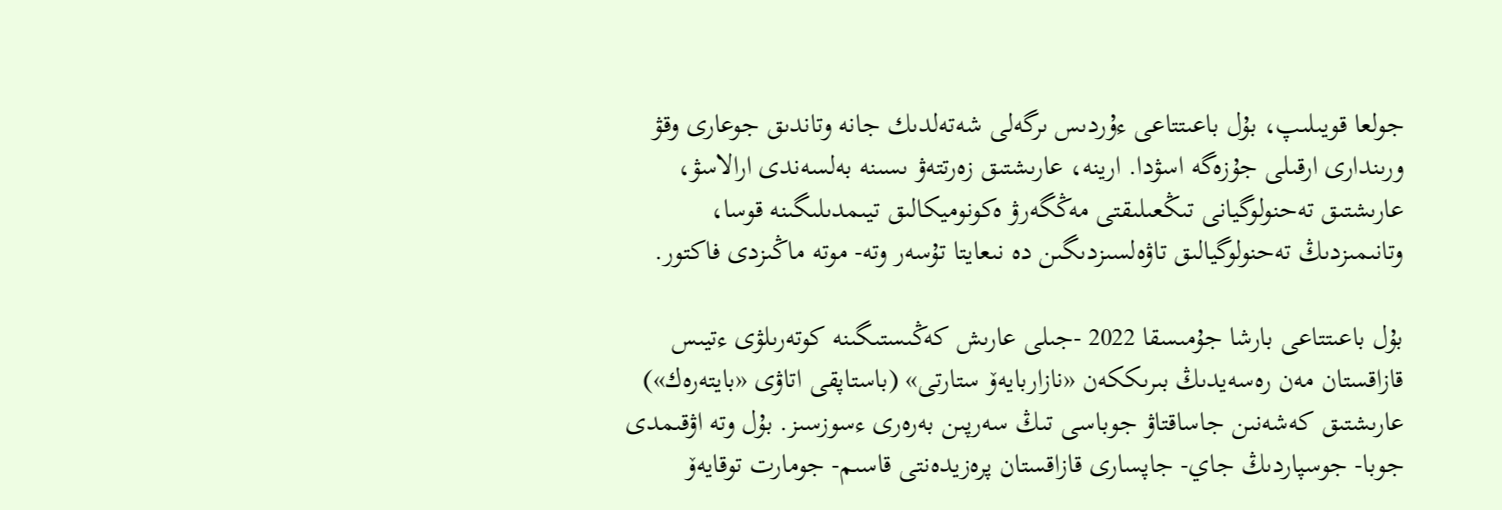جولعا قويىلىپ، بۇل باعىتتاعى ءۇردىس ىرگەلى شەتەلدىك جانە وتاندىق جوعارى وقۋ ورىندارى ارقىلى جۇزەگە اسۋدا. ارينە، عارىشتىق زەرتتەۋ ىسىنە بەلسەندى ارالاسۋ، عارىشتىق تەحنولوگيانى تىڭعىلىقتى مەڭگەرۋ ەكونوميكالىق تيىمدىلىگىنە قوسا، وتانىمىزدىڭ تەحنولوگيالىق تاۋەلسىزدىگىن دە نىعايتا تۇسەر وتە- موتە ماڭىزدى فاكتور.

بۇل باعىتتاعى بارشا جۇمىسقا 2022 -جىلى عارىش كەڭىستىگىنە كوتەرىلۋى ءتيىس قازاقستان مەن رەسەيدىڭ بىرىككەن «نازاربايەۆ ستارتى» (باستاپقى اتاۋى «بايتەرەك») عارىشتىق كەشەنىن جاساقتاۋ جوباسى تىڭ سەرپىن بەرەرى ءسوزسىز. بۇل وتە اۋقىمدى جوبا- جوسپاردىڭ جاي- جاپسارى قازاقستان پرەزيدەنتى قاسىم- جومارت توقايەۆ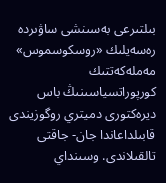بىلتىرعى بەسىنشى ساۋىردە رەسەيلىك «روسكوسموس» مەملەكەتتىك كورپوراتسياسىنىڭ باس ديرەكتورى دميتري روگوزيندى قابىلداعاندا جان- جاقتى تالقىلاندى. وسىنداي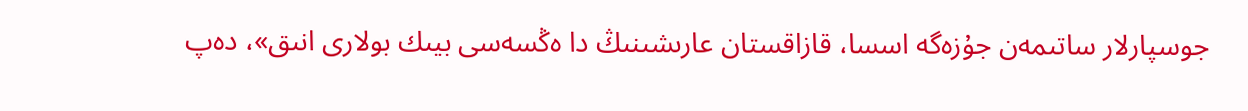جوسپارلار ساتىمەن جۇزەگە اسسا، قازاقستان عارىشىنىڭ دا ەڭسەسى بيىك بولارى انىق»، دەپ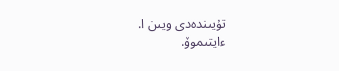تۇيىندەدى ويىن ا. ءايتىموۆ.